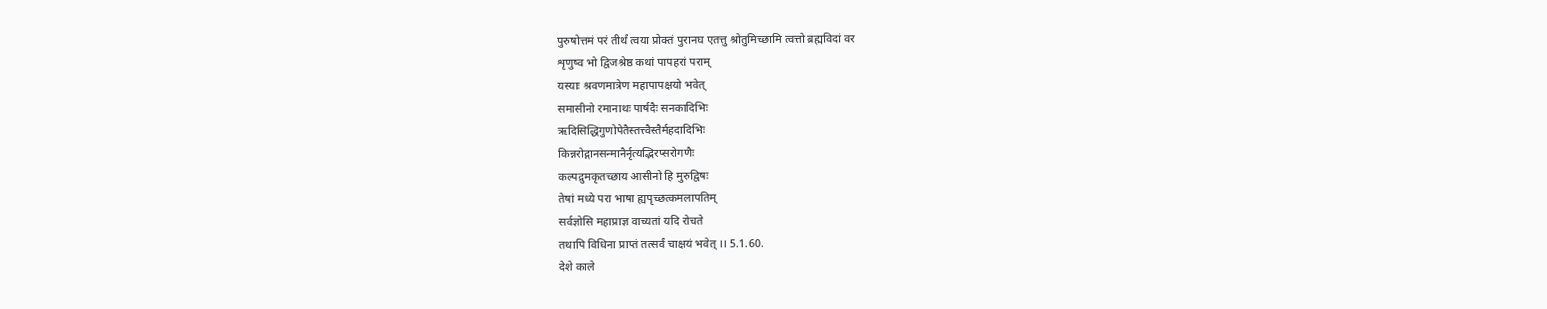पुरुषोत्तमं परं तीर्थं त्वया प्रोक्तं पुरानघ एतत्तु श्रोतुमिच्छामि त्वत्तो ब्रह्मविदां वर
शृणुष्व भो द्विजश्रेष्ठ कथां पापहरां पराम्
यस्याः श्रवणमात्रेण महापापक्षयो भवेत्
समासीनो रमानाथः पार्षदैः सनकादिभिः
ऋदिसिद्धिगुणोपेतैस्तत्त्वैस्तैर्महदादिभिः
किन्नरोद्गानसन्मानैर्नृत्यद्भिरप्सरोगणैः
कल्पद्रुमकृतच्छाय आसीनो हि मुरुद्विषः
तेषां मध्ये परा भाषा ह्यपृच्छत्कमलापतिम्
सर्वज्ञोसि महाप्राज्ञ वाच्यतां यदि रोचते
तथापि विधिना प्राप्तं तत्सर्वं चाक्षयं भवेत् ।। 5.1.60.
देशे काले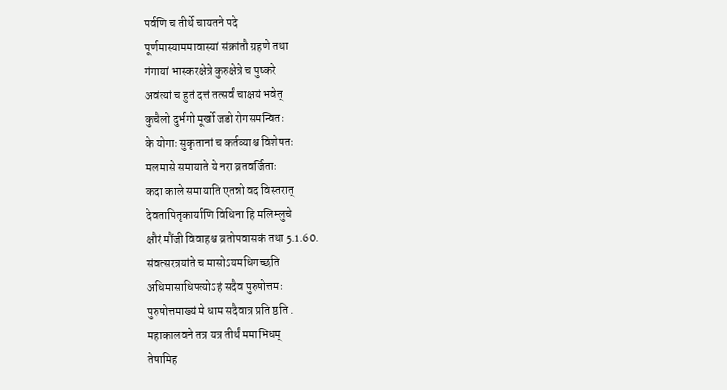पर्वणि च तीर्थे चायतने पदे
पूर्णमास्याममावास्यां संक्रांतौ ग्रहणे तथा
गंगायां भास्करक्षेत्रे कुरुक्षेत्रे च पुष्करे
अवंत्यां च हुतं दत्तं तत्सर्वं चाक्षयं भवेत्
कुचैलो दुर्भगो मूर्खो जडो रोगसमन्वितः
के योगाः सुकृतानां च कर्तव्याश्च विशेषतः
मलमासे समायाते ये नरा व्रतवर्जिताः
कदा काले समायाति एतन्नो वद विस्तरात्
देवतापितृकार्याणि विधिना हि मलिम्लुचे
क्षौरं मौंजी विवाहश्च व्रतोपवासकं तथा 5.1.60.
संवत्सरत्रयांते च मासोऽयमधिगच्छति
अधिमासाधिपत्योऽहं सदैव पुरुषोत्तमः
पुरुषोत्तमाख्यं मे धाम सदैवात्र प्रति ष्ठति .
महाकालवने तत्र यत्र तीर्थं ममाभिधम्
तेषामिह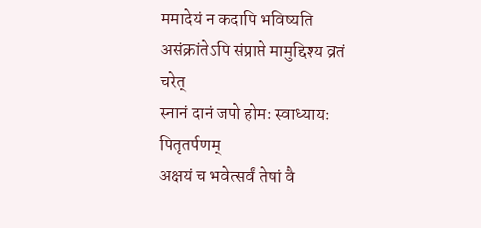ममादेयं न कदापि भविष्यति
असंक्रांतेऽपि संप्राप्ते मामुद्दिश्य व्रतं चरेत्
स्नानं दानं जपो होमः स्वाध्यायः पितृतर्पणम्
अक्षयं च भवेत्सर्वं तेषां वै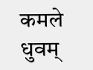कमले धुवम्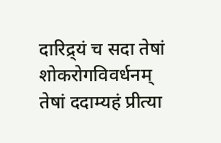दारिद्र्यं च सदा तेषां शोकरोगविवर्धनम्
तेषां ददाम्यहं प्रीत्या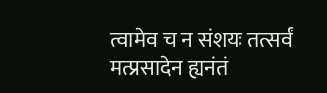त्वामेव च न संशयः तत्सर्वं मत्प्रसादेन ह्यनंतं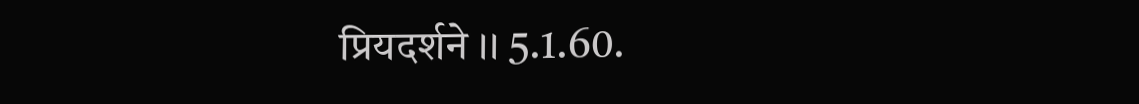प्रियदर्शने ।। 5.1.60.